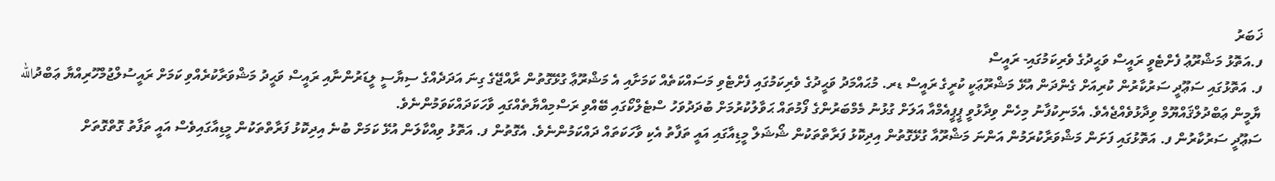ޚަބަރު
ފ.އަތޮޅު މަޝްރޫޢު ފެށްޓެވީ ރައީސް ވަޙީދުގެ ވެރިކަމުގައި- ރައީސް
ފ. އަތޮޅުގައި ސަޢޫދީ ސަރުކާރުން ކުރިއަށް ގެންދަން އުޅޭ މަޝްރޫޢަކީ ކުރީގެ ރައީސް ޑރ. މުޙައްމަދު ވަޙީދުގެ ވެރިކަމުގައި ފެށްޓެވި މަސައްކަތެއް ކަމަށާއި އެ މަޝްރޫޢާ ގުޅޭގޮތުން ރާއްޖޭގެ ގިނަ އަދަދެއްގެ ސިޔާސީ ލީޑަރުންނާއި ރައީސް ވަޙީދު މަޝްވަރާކުރެއްވި ކަމަށް ރައީސުލްޖުމްހޫރިއްޔާ ޢަބްދުالله ޔާމީން ޢަބްދުލްޤައްޔޫމް ވިދާޅުވެއްޖެއެވެ. އެމަނިކުފާނު މިހެން ވިދާޅުވީ ޕީޕީއެމްއާ އަލަށް ގުޅުނު މެމްބަރުންގެ ފޯމުތައް ޙަވާލުކުރުމަށް ބުދަދުވަހު ސްޓެލްކޯގައި ބޭއްވި ރަސްމިއްޔާތެއްގައި ވާހަކަދައްކަވަމުންނެވެ.
ސަޢޫދީ ސަރުކާރުން ފ. އަތޮޅުގައި ފަށަން މަޝްވަރާކުރަމުން އަންނަ މަޝްރޫއާ ގުޅޭގޮތުން އިދިކޮޅު ފަރާތްތަކުން ޝޯޝަލް މީޑިއާގައި އައީ ތަފާތު އެކި ވާހަކަތައް ދައްކަމުންނެވެ. އެގޮތުން ފ. އަތޮޅު ވިއްކާލަން އުޅޭ ކަމަށް ބުނެ އިދިކޮޅު ފަރާތްތަކުން މީޑިއާގައިވެސް އައީ ތަފާތު ގޮތްގޮތަށް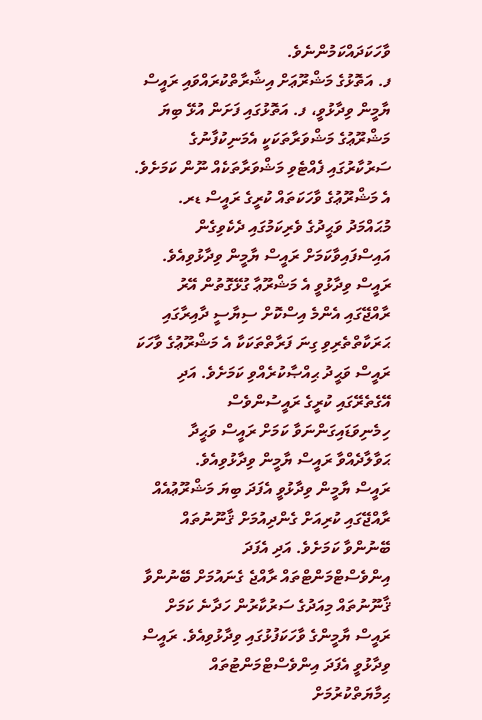ވާހަކަދައްކަމުންނެވެ.
ފ. އަތޮޅުގެ މަޝްރޫޢަށް އިޝާރާތްކުރައްވައި ރައީސް ޔާމީން ވިދާޅުވީ، ފ. އަތޮޅުގައި ފަށަން އުޅޭ ބިޔަ މަޝްރޫޢުގެ މަޝްވަރާތަކަކީ އެމަނިކުފާނުގެ ސަރުކާރުގައި ފެއްޓެވި މަޝްވަރާތަކެއް ނޫން ކަމަށެވެ. އެ މަޝްރޫޢުގެ ވާހަކަތައް ކުރީގެ ރައީސް ޑރ. މުޙައްމަދު ވަޙީދުގެ ވެރިކަމުގައި ދެކެވިގެން އައިސްފައިވާކަމަށް ރައީސް ޔާމީން ވިދާޅުވިއެވެ. ރައީސް ވިދާޅުވީ އެ މަޝްރޫޢާ ގުޅޭގޮތުން އޭރު ރާއްޖޭގައި އެންމެ އިސްކޮށް ސިޔާސީ ދާއިރާގައި ޙަރަކާތްތެރިވި ގިނަ ފަރާތްތަކަކާ އެ މަޝްރޫޢުގެ ވާހަކަ ރައީސް ވަޙީދު ޙިއްޞާކުރެއްވި ކަމަށެވެ. އަދި އޭގެތެރޭގައި ކުރީގެ ރައީސުންވެސް ހިމެނިވަޑައިގަންނަވާ ކަމަށް ރައީސް ވަޙީދާ ޙަވާލާދެއްވާ ރައީސް ޔާމީން ވިދާޅުވިއެވެ.
ރައީސް ޔާމީން ވިދާޅުވީ އެފަދަ ބިޔަ މަޝްރޫޢުއެއް ރާއްޖޭގައި ކުރިއަށް ގެންދިއުމަށް ޤާނޫނުތައް ބޭނުންވާ ކަމަށެވެ. އަދި އެފަދަ އިންވެސްޓްމަންޓްތައް ރާއްޖެ ގެނައުމަށް ބޭނުންވާ ޤާނޫނުތައް މިއަދުގެ ސަރުކާރުން ހަދާނެ ކަމަށް ރައީސް ޔާމީންގެ ވާހަކަފުޅުގައި ވިދާޅުވިއެވެ. ރައީސް ވިދާޅުވީ އެފަދަ އިންވެސްޓްމަންޓުތައް ޙިމާޔަތްކުރުމަށް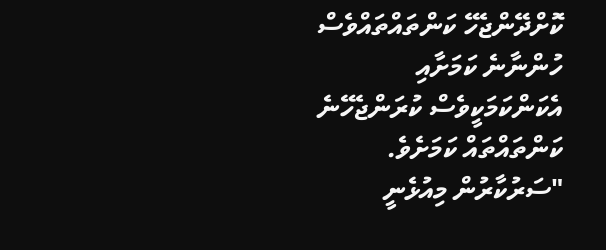ކޮށްދޭންޖެހޭ ކަންތައްތައްވެސް ހުންނާނެ ކަމަށާއި އެކަންކަމަކީވެސް ކުރަންޖެހޭނެ ކަންތައްތައް ކަމަށެވެ.
"ސަރުކާރުން މިއުޅެނީ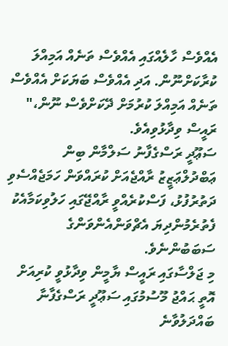އެއްވެސް ހާލެއްގައި އެއްވެސް ތަނެއް އަމިއްލަ ކުރާކަށްނޫން. އަދި އެއްވެސް ބަޔަކަށް އެއްވެސް ތަނެއް އަމިއްލަ ކުރުމަށް ދޭކަށްވެސް ނޫން،" ރައީސް ވިދާޅުވިއެވެ.
ސަޢޫދީ ރަސްގެފާނު ސަލްމާން ބިން ޢަބްދުލްޢަޒީޒު ރާއްޖެއަށް ކުރައްވަން ހަމަޖެއްސެވި ދަތުރުފުޅު، ފަސްކުރެއްވީ ރާއްޖޭގައި ހަލުވިކަމާއެކު ފެތުރެމުންދިޔަ އެޗްވަންއެންވަންގެ ސަބަބުންނެވެ.
މި ޖަލްސާގައި ރައީސް ޔާމީން ވިދާޅުވީ ކުރިއަށް އޮތީ ޙައްޖު މޫސުމުގައި ސަޢޫދީ ރަސްގެފާނާ ބައްދަލުވާނެ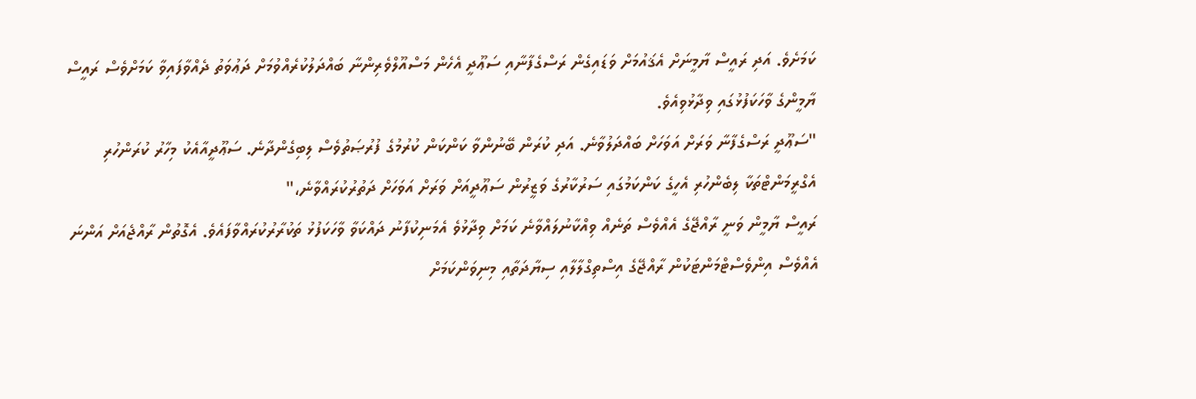ކަމަށެވެ. އަދި ރައީސް ޔާމީނަށް އެޤައުމަށް ވަޑައިގެން ރަސްގެފާނާއި ސަޢޫދީ އެހެން މަސްއޫލްވެރިންނާ ބައްދަލުކުރެއްވުމަށް ދަޢުވަތު ދެއްވާފައިވާ ކަމަށްވެސް ރައީސް ޔާމީންގެ ވާހަކަފުޅުގައި ވިދާޅުވިއެވެ.
"ސަޢޫދީ ރަސްގެފާނާ ވަރަށް އަވަހަށް ބައްދަލުވާނެ. އަދި ކުރަން ބޭނުންވާ ކަންކަން ކުރުމުގެ ފުރުޞަތުވެސް ލިބިގެންދާނެ. ސަޢޫދީއާއެކު މިހާރު ކުރަންހުރި އެގްރީމަންޓްތަކާ ލިބެންހުރި އެހީގެ ކަންކަމުގައި ސަރުކާރުގެ ވަޒީރުން ސަޢޫދީއަށް ވަރަށް އަވަހަށް ދަތުރުކުރައްވާނެ،"
ރައީސް ޔާމީން ވަނީ ރާއްޖޭގެ އެއްވެސް ތަނެއް ވިއްކާނުލައްވާނެ ކަމަށް ވިދާޅުވެ އެމަނިކުފާނު ދައްކަވާ ވާހަކަފުޅު ތަކުރާރުކުރައްވާފައެވެ. އެގޮތުން ރާއްޖެއަށް އަންނަ އެއްވެސް އިންވެސްޓްމަންޓަކުން ރާއްޖޭގެ އިސްތިގްލާލާއި ސިޔާދަތާއި މިނިވަންކަމަށް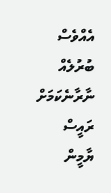އެއްވެސް ބުރުލެއް ނާރާނެކަމަށް ރައީސް ޔާމީން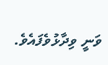ވަނީ ވިދާޅުވެފައެވެ.